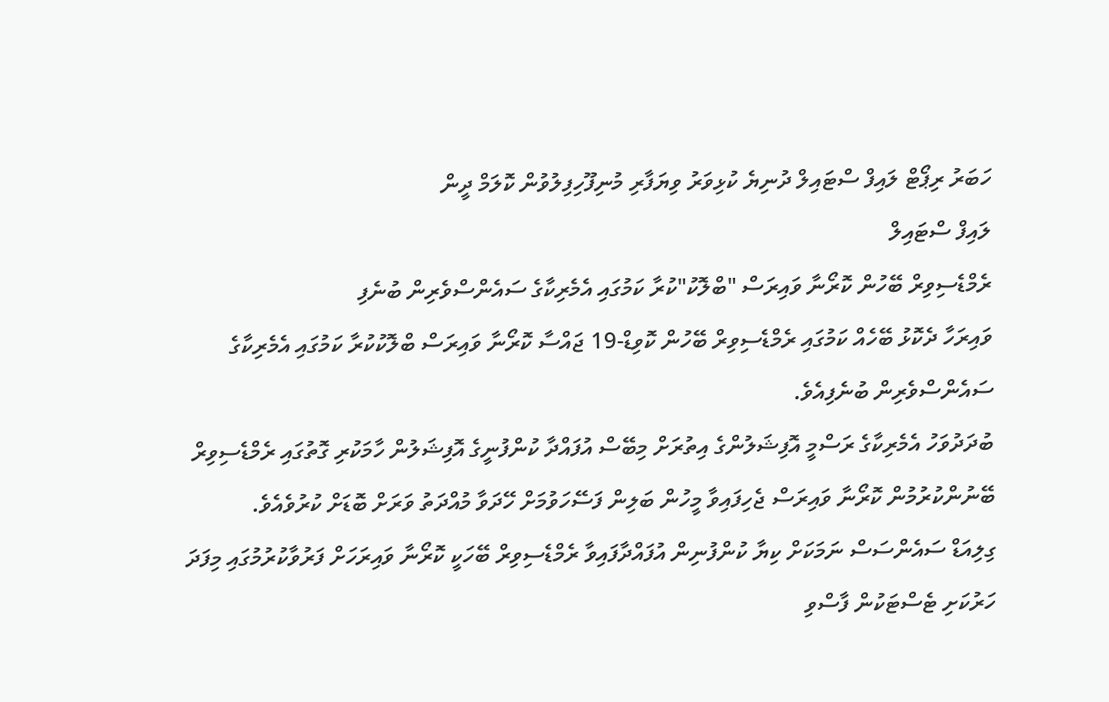ހަބަރު ރިޕޯޓް ލައިފް ސްޓައިލް ދުނިޔެ ކުޅިވަރު ވިޔަފާރި މުނިފޫހިފިލުވުން ކޮލަމް ދީން
ލައިފް ސްޓައިލް
ރެމްޑެސިވިރް ބޭހުން ކޮރޯނާ ވައިރަސް "ބްލޮކު"ކުރާ ކަމުގައި އެމެރިކާގެ ސައެންސްވެރިން ބުނެފި
ވައިރަހާ ދެކޮޅު ބޭހެއް ކަމުގައި ރެމްޑެސިވިރް ބޭހުން ކޮވިޑް-19 ޖައްސާ ކޮރޯނާ ވައިރަސް ބްލޮކުކުރާ ކަމުގައި އެމެރިކާގެ ސައެންސްވެރިން ބުނެފިއެވެ.
ބުދަދުވަހު އެމެރިކާގެ ރަސްމީ އޮފިޝަލުންގެ އިތުރަށް މިބޭސް އުފައްދާ ކުންފުނީގެ އޮފިޝަލުން ހާމަކުރި ގޮތުގައި ރެމްޑެސިވިރް ބޭނުންކުރުމުން ކޮރޯނާ ވައިރަސް ޖެހިފައިވާ މީހުން ބަލިން ފަސޭހަވުމަށް ހޭދަވާ މުއްދަތު ވަރަށް ބޮޑަށް ކުރުވެއެވެ.
ގިލިއަޑް ސައެންސަސް ނަމަކަށް ކިޔާ ކުންފުނިން އުފައްދާފައިވާ ރެމްޑެސިވިރް ބޭހަކީ ކޮރޯނާ ވައިރަހަށް ފަރުވާކުރުމުގައި މިފަދަ ހަރުކަށި ޓެސްޓަކުން ފާސްވި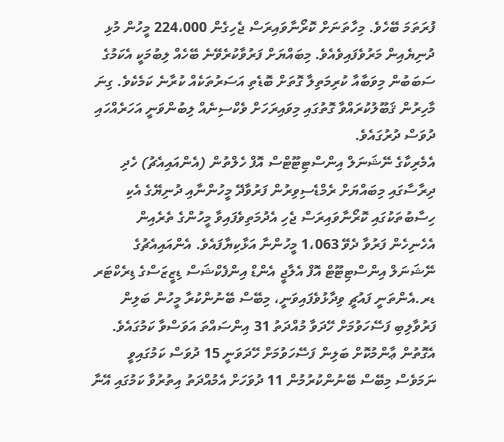ފުރަތަމަ ބޭހެވެ. މިހާތަނަށް ކޮރޯނާވައިރަސް ޖެހިގެން 224،000 މީހުން މުޅި ދުނިޔެއިން މަރުވެފައިވެއެވެ. މިބައްޔަށް ފަރުވާކުރެވޭނެ ބޭހެއް ލިބުމަކީ އެކަމުގެ ސަބަބުން މިވަބާއާ ކުރިމަތިލާ ގޮތަށް ބޮޑެތި އަސަރުތަކެއް ކުރާނެ ކަމެކެވެ. ގިނަ މާހިރުން ޤަބޫލުކުރައްވާ ގޮތުގައި މިވައިރަހަށް ވެކްސިނެއް ލިބުންވަނީ އަހަރެއްހައި ދުވަސް ދުރުގައެވެ.
އެމެރިކާގެ ނޭޝަނަލް އިންސްޓިޓޫޓްސް އޮފް ހެލްތުން (އެންއައިއެޗު) ހެދި ދިރާސާގައި މިބައްޔަށް ރެމްޑެސިވިރުން ފަރުވާދޭ މީހުންނާއި ދުނިޔޭގެ އެކި ހިސާބުތަކުގައި ކޮރޯނާވައިރަސް ޖެހި އެދުމަތިވެފައިވާ މީހުންގެ ތެރެއިން އެހެނިހެން ފަރުވާ ދެވޭ 1،063 މީހުންނާ އަޅާކިޔާފައެވެ. އެންއައިއެޗުގެ ނޭޝަނަލް އިންސްޓިޓޫޓް އޮފް އެލާޖީ އެންޑް އިންފެކްޝަސް ޑިޒީޒަސްގެ ޑިރެކްޓަރ ޑރ.އެންތަނީ ފައުޗީ ވިދާޅުވެފައިވަނީ، މިބޭސް ބޭނުންކުރާ މީހުން ބަލިން ފަރުވާލިބި ފަސޭހަވުމަށް ހޭދަވާ މުއްދަތު 31 އިންސައްތަ އަވަސްވާ ކަމުގައެވެ. އެގޮތުން ޢާންމުކޮށް ބަލިން ފަސޭހަވުމަށް ހޭދަވަނީ 15 ދުވަސް ކަމުގައިވީ ނަމަވެސް މިބޭސް ބޭނުންކުރުމުން 11 ދުވަހަށް އެމުއްދަތު އިތުރުވާ ކަމުގައި އޭނާ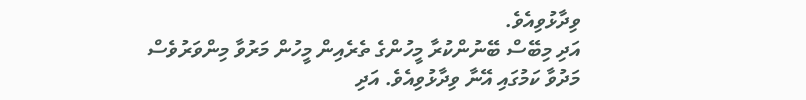ވިދާޅުވިއެވެ.
އަދި މިބޭސް ބޭނުންކުރާ މީހުންގެ ތެރެއިން މީހުން މަރުވާ މިންވަރުވެސް މަދުވާ ކަމުގައި އޭނާ ވިދާޅުވިއެވެ. އަދި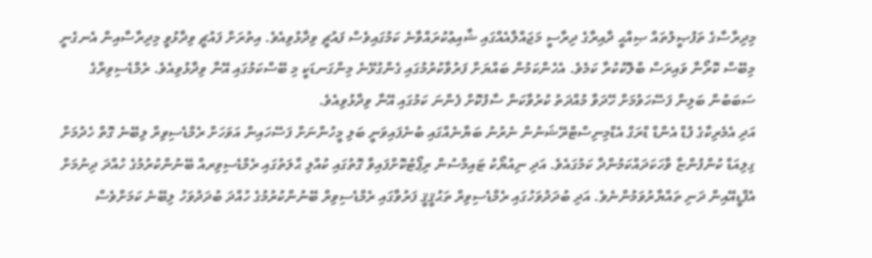މިދިރާސާގެ ތަފުޞީލުތައް ޞިއްޙީ ދާއިރާގެ ދިރާސީ މަޖައްލާއެއްގައި ޝާއިޢުކުރައްވާނެ ކަމުގައިވެސް ފައުޗީ ވިދާޅުވިއެވެ. އިތުރަށް ފައުޗީ ވިދާޅުވީ މިދިރާސާއިން އެނގެނީ މިބޭސް ކޮރޯނާ ވައިރަސް ބްލޮކުކުރާ ކަމެވެ. އެހެންކަމުން ބައްޔަށް ފަރުވާކުރުމުގައި ގެންގުޅޭނެ މިންގަނޑަކީ މި ބޭސްކަމުގައި އޭނާ ވިދާޅުވިއެވެ. ރެމްޑެސިވިރްގެ ސަބަބުން ބަލިން ފަސޭހަވުމަށް ހޭދަވާ މުއްދަތު ކުރުވާކަން ސާފުކޮށް ފެންނަ ކަމުގައި އޭނާ ވިދާޅުވިއެވެ.
އަދި އެމެރިކާގެ ފުޑް އެންޑް ޑްރަގް އެޑްމިނިސްޓްރޭޝަނުން ނެރުނު ބަޔާނެއްގައި ބުނެފައިވަނީ ބަލި މީހުންނަށް ފަސޭހައިން އަވަހަށް ރެމްޑެސިވިރް ލިބޭނެ ގޮތް ހެދުމަށް ގިލިއަޑް ކުންފުންޏާ ވާހަކަދައްކަމުންދާ ކަމުގައެވެ. އަދި ނިއުޔޯކު ޓައިމްސުން ރިޕޯޓުކޮށްފައިވާ ގޮތުގައި ކުއްލި ޙާލަތުގައި ރެމްޑެސިވިރއް ބޭނުންކުރުމުގެ ހުއްދަ ދިނުމަށް އެފްޑީއޭއިން ދަނި ތައްޔާރުވަމުންނެވެ. އަދި ބުދަދުވަހުގައި ރެމްޑެސިވިރް ތަޙުޤީޤީ ފަރުވާގައި ރެމްޑެސިވިރް ބޭނުންކުރުމުގެ ހުއްދަ ބުދަދުވަހު ލިބޭނެ ކަމަށްވެސް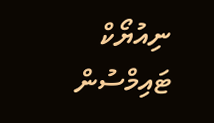ނިއުޔޯކް ޓައިމްސުން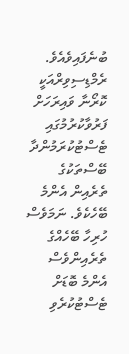ބުނެފައިވެއެވެ.
ރެމްޑިސިވިރްއަކީ ކޮރޯނާ ވައިރަހަށް ފަރުވާކުރުމުގައި ޓެސްޓުކުރަމުންދާ ބޭސްތަކުގެ ތެރެއިން އެންމެ ބޭހެކެވެ. ނަމަވެސް ހުރިހާ ބޭހެއްގެ ތެރެއިންވެސް އެންމެ ބޮޑަށް ޓެސްޓުކުރެވި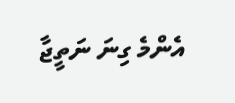އެންމެ ގިނަ ނަތީޖާ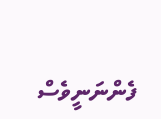ފެންނަނީވެސް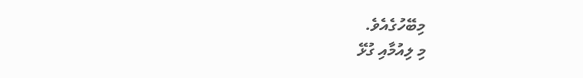މިބޭހުގެއެވެ.
މި ލިއުމާއި ގުޅޭ